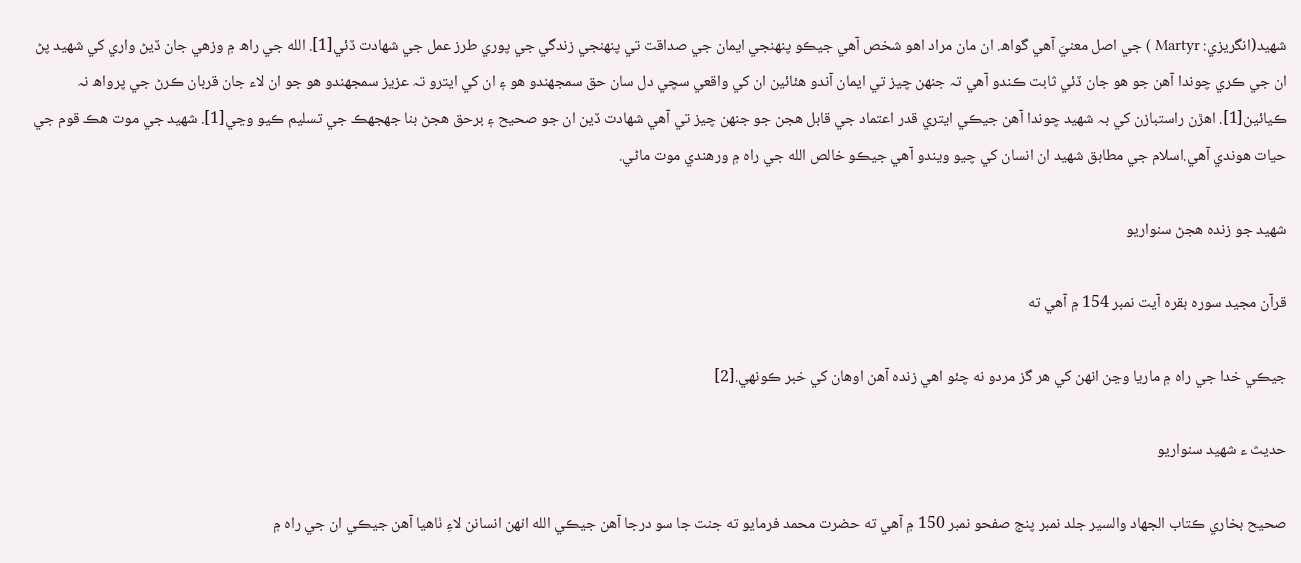شهيد(انگريزي: Martyr ) جي اصل معنيَ آهي گواھ. ان مان مراد اھو شخص آھي جيڪو پنھنجي ايمان جي صداقت تي پنھنجي زندگي جي پوري طرز عمل جي شھادت ڏئي[1]. الله جي راھ ۾ وزھي جان ڏيڻ واري کي شھيد پڻ ان جي ڪري چوندا آھن جو ھو جان ڏئي ثابت ڪندو آھي تہ جنھن چيز تي ايمان آندو ھئائين ان کي واقعي سچي دل سان حق سمجھندو ھو ۽ ان کي ايترو تہ عزيز سمجھندو ھو جو ان لاء جان قربان ڪرڻ جي پرواھ نہ ڪيائين[1]. اھڙن راستبازن کي بہ شھيد چوندا آهن جيڪي ايتري قدر اعتماد جي قابل ھجن جو جنھن چيز تي آھي شھادت ڏين ان جو صحيح ۽ برحق ھجڻ بنا جھجھڪ جي تسليم ڪيو وڃي[1]. شھيد جي موت هڪ قوم جي حيات هوندي آهي.اسلام جي مطابق شهيد ان انسان کي چيو ويندو آهي جيڪو خالص الله جي راه ۾ ورهندي موت ماڻي.

شهيد جو زنده هجڻ سنواريو

قرآن مجيد سوره بقره آيت نمبر 154 ۾ آهي ته

جيڪي خدا جي راه ۾ ماريا وڃن انهن کي هر گز مردو نه چئو اهي زنده آهن اوهان کي خبر ڪونهي.[2]

حديث ء شهيد سنواريو

صحيح بخاري ڪتاب الجهاد والسير جلد نمبر پنج صفحو نمبر 150 ۾ آهي ته حضرت محمد فرمايو ته جنت جا سو درجا آهن جيڪي الله انهن انسانن لاءِ ٺاهيا آهن جيڪي ان جي راه ۾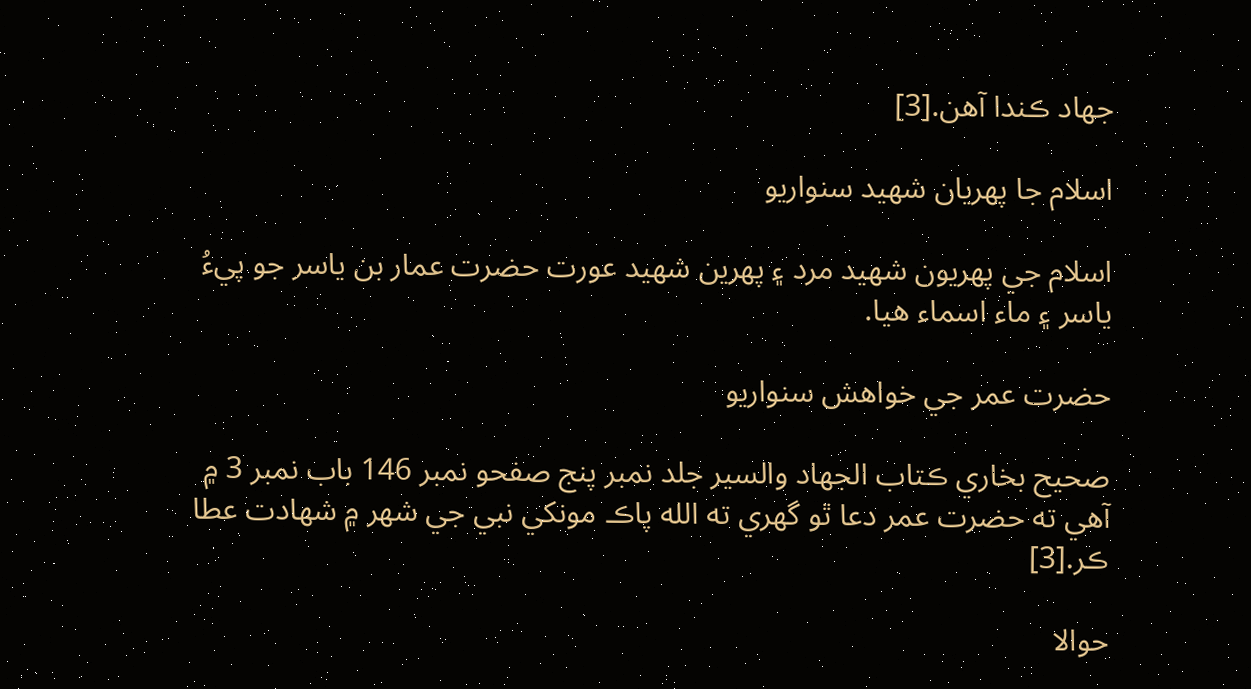جهاد ڪندا آهن.[3]

اسلام جا پھريان شھيد سنواريو

اسلام جي پھريون شھيد مرد ۽ پھرين شھيد عورت حضرت عمار بن ياسر جو پيءُ ياسر ۽ ماء اسماء ھيا.

حضرت عمر جي خواهش سنواريو

صحيح بخاري ڪتاب الجهاد والسير جلد نمبر پنج صفحو نمبر 146 باب نمبر 3 ۾ آهي ته حضرت عمر دعا ٿو گهري ته الله پاڪ مونکي نبي جي شهر ۾ شهادت عطا ڪر.[3]

حوالا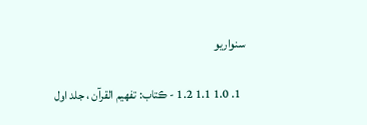سنواريو

  1. 1.0 1.1 1.2 - ڪتاب: تفھيم القرآن ، جلد اول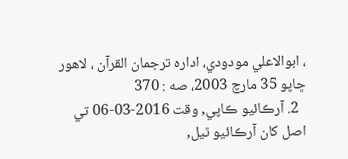، ابوالاعلي مودودي، اداره ترجمان القرآن ، لاھور ڇاپو 35 مارچ 2003، صه : 370
  2. آرڪائيو ڪاپي, وقت 2016-03-06 تي اصل کان آرڪائيو ٿيل,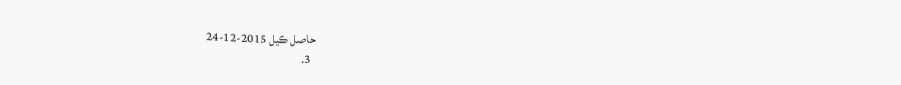حاصل ڪيل 2015-12-24
  3.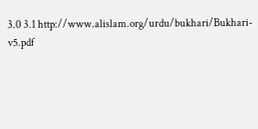3.0 3.1 http://www.alislam.org/urdu/bukhari/Bukhari-v5.pdf